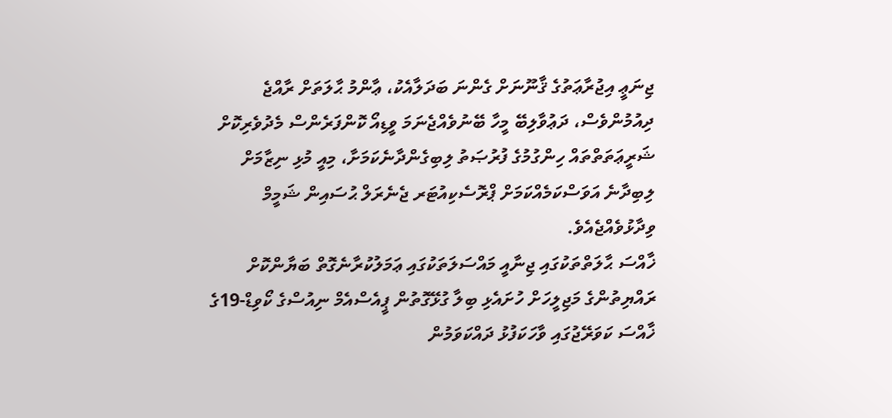ޖިނަޢީ އިޖުރާޢަތުގެ ޤާނޫނަށް ގެންނަ ބަދަލާއެކު، ޢާންމު ޙާލަތަށް ރާއްޖެ ދިއުމުންވެސް، ދަޢުވާލިބޭ މީހާ ބޭނުވެއްޖެނަމަ ވީޑިއޯ ކޮންފަރެންސް މެދުވެރިކޮށް ޝަރީޢަތަތްތައް ހިންގުމުގެ ފުރުޞަތު ލިބިގެންދާނެކަމަށާ، މިއީ މުޅި ނިޒާމަށް ލިބިދާނެ އަވަސްކަމެއްކަމަށް ޕްރޮސެކިއުޓަރ ޖެނެރަލް ޙުސައިން ޝަމީމް ވިދާޅުވެއްޖެއެވެ.
ޚާއްސަ ޙާލަތްތަކުގައި ޖިނާއީ މައްސަލަތަކުގައި ޢަމަލުކުރާނެގޮތް ބަޔާންކޮށް ރައްޔިތުންގެ މަޖިލީހަށް ހުށައެޅި ބިލާ ގުޅޭގޮތުން ޕީއެސްއެމް ނިއުސްގެ ކޯވިޑް-19ގެ ޚާއްސަ ކަވަރޭޖުގައި ވާހަކަފުޅު ދައްކަވަމުން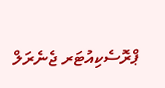ޕްރޮސެކިއުޓަރ ޖެނެރަލް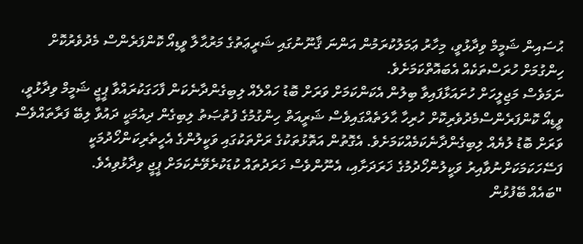ޙުސައިން ޝަމީމް ވިދާޅުވީ، މިހާރު ޢަމަލުކުރަމުން އަންނަ ޤާނޫނުގައި ޝަރީޢަތުގެ މަރުޙާލާ ވީޑިއޯ ކޮންފަރެންސް މެދުވެރުކޮށް ހިންގުމަށް ހުރަސްތަކެއް އެބައޮތްކަމަށެވެ.
ނަމަވެސް މަޖިލީހަށް ހުށައަޅާފައިވާ ބިލުން އެކަންކަމަށް ވަރަށް ބޮޑު ހައްލެއް ލިބިގެންދާނެކަން ފާހަގަކުރައްވާ ޕީޖީ ޝަމީމް ވިދާޅުވީ، ވީޑިއޯ ކޮންފަރެންސްމެދުވެރިކޮށް ހުރިހާ ޙާލަތެއްގައިވެސް ޝަރީއަތް ހިންގުމުގެ ފުތުޞަތު ލިބިގެން ދިއުމަކީ ދައުވާ ލިބޭ ފަރާތައްވެސް ވަރަށް ބޮޑު ލުޔެއް ލިބިގެންދާނެކަމެއްކަމަށެވެ. އެގޮތުން އަތޮޅުތަކުގެ ރަށްތަކުގައި ވަކީލުންގެ އެހީތެރިކަންހޯދުމަކީ ފަސޭހަކަމަކަށްނުވާއިރު ވަކީލުންހޯދުމުގެ ޚަރަދަށާއި، އެނޫންވެސް ޚަރަދުތައް ކުޑަކުރެވޭނެކަމަށް ޕީޖީ ވިދާޅުވިއެވެ.
"ބައެއް ބޭފުޅުން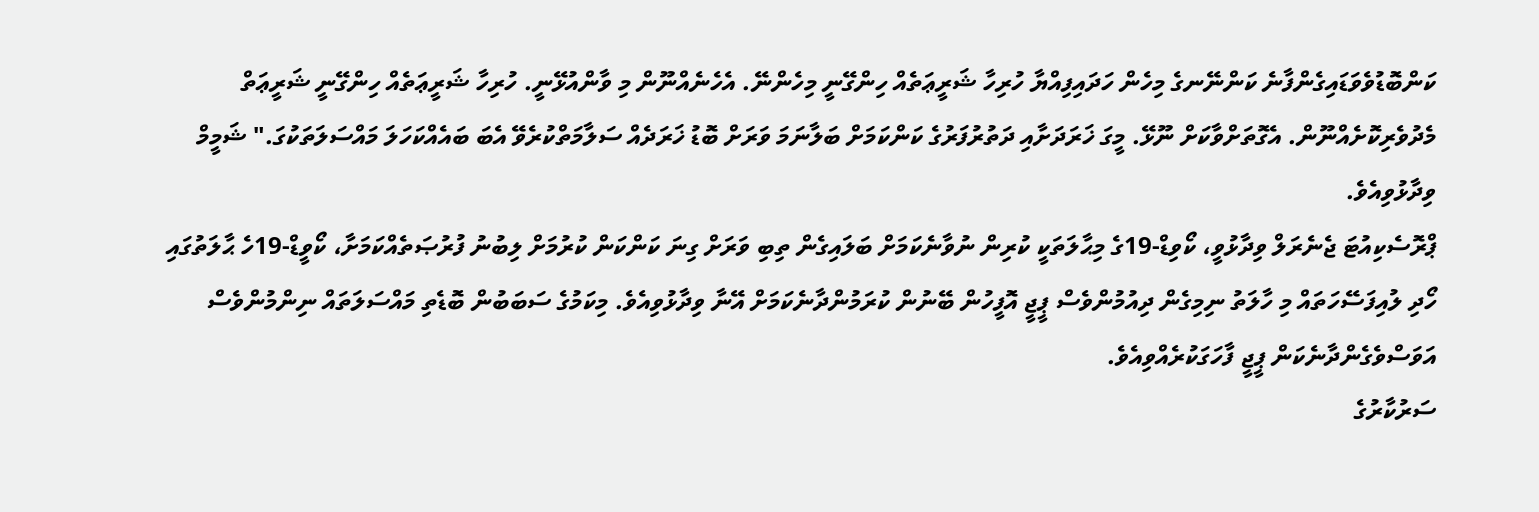ކަންބޮޑުވެވަޑައިގެންފާނެ ކަންނޭނގެ މިހެން ހަދައިފިއްޔާ ހުރިހާ ޝަރީޢަތެއް ހިންގޭނީ މިހެންނޭ. އެހެނެއްނޫން މި ވާންއުޅޭނީ. ހުރިހާ ޝަރީޢަތެއް ހިންގޭނީ ޝަރީޢަތް މެދުވެރިކޮށެއްނޫން. އެގޮތަށްވާކަށް ނޫޅޭ. މީގަ ޚަރަދަށާއި ދަތުރުފަރުގެ ކަންކަމަށް ބަލާނަމަ ވަރަށް ބޮޑު ޚަރަދެއް ސަލާމަތްކުރެވޭ އެބަ ބައެއްކަހަލަ މައްސަލަތަކުގަ." ޝަމީމް ވިދާޅުވިއެވެ.
ޕްރޮސެކިއުޓަ ޖެނެރަލް ވިދާޅުވީ، ކޯވިޑް-19ގެ މިޙާލަތަކީ ކުރިން ނުވާނެކަމަށް ބަލައިގެން ތިބި ވަރަށް ގިނަ ކަންކަން ކުރުމަށް ލިބުނު ފުރުޞަތެއްކަމަށާ، ކޯވީޑް-19ހެ ޙާލަތުގައި ހޯދި ލުއިފަސޭހަތައް މި ހާލަތު ނިމިގެން ދިއުމުންވެސް ޕީޖީ އޮފީހުން ބޭނުން ކުރަމުންދާނެކަމަށް އޭނާ ވިދާޅުވިއެވެ. މިކަމުގެ ސަބަބުން ބޮޑެތި މައްސަލަތައް ނިންމުންވެސް އަވަސްވެގެންދާނެކަން ޕީޖީ ފާހަގަކުރެއްވިއެވެ.
ސަރުކާރުގެ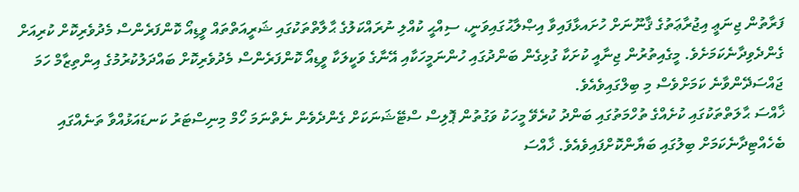ފަރާތުން ޖިނަޢީ އިޖުރާޢަތުގެ ޤާނޫނަށް ހުށައޅާފައިވާ އިޞްލާޙުގައިވަނީ، ސިއްޙީ ކުއްލި ނުރައްކަލުގެ ޙާލާތްތަކުގައި ޝަރީއަތްތައް ވީޑިއޯ ކޮންފަރެންސް މެދުވެރިކޮށް ކުރިއަށް ގެންދެވިދާނެކަމަށެވެ. މީގެއިތުރުން ޖިނާއީ ކުށަކާ ގުޅިގެން ބަންދުގައި ހުންނަމީހަކާއި އޭނާގެ ވަކީލަކާ ވީޑިއޯ ކޮންފަރެންސް މެދުވެރިކޮށް ބައްދަލުކުރުމުގެ އިންތިޒާމް ހަމަ ޖައްސަދޭންވާނެ ކަމަށްވެސް މި ބިލްގައިވެއެވެ.
ޚާއްސަ ޙާލަތްތަކުގައި ކުށެއްގެ ތުހްމަތުގައި ބަންދު ކުރެވޭ މީހަކު ވަގުތުން ޕޮލިސް ސްޓޭޝަނަކަށް ގެންދެވެން ނެތްނަމަ ހޯމް މިނިސްޓަރު ކަނޑައަޅުއްވާ ތަނެއްގައި ބެހެއްޓިދާނެކަމަށް ބިލުގައި ބަޔާންކޮށްފައިވެއެވެ. ޚާއްސަ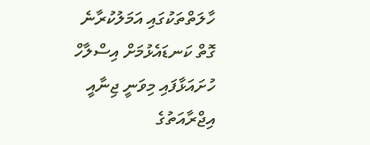ހާލަތްތަކުގައި އަމަލުކުރާނެ ގޮތް ކަނޑައެޅުމަށް އިސްލާހް ހުށައަޅާފައި މިވަނީ ޖިނާއީ އިޖްރާއަތުގެ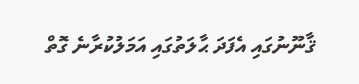ޤާނޫނުގައި އެފަދަ ޙާލަތުގައި އަމަލުކުރާނެ ގޮތް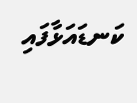ކަނޑައަޅާފައި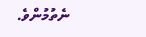ނެތުމުންވެ.